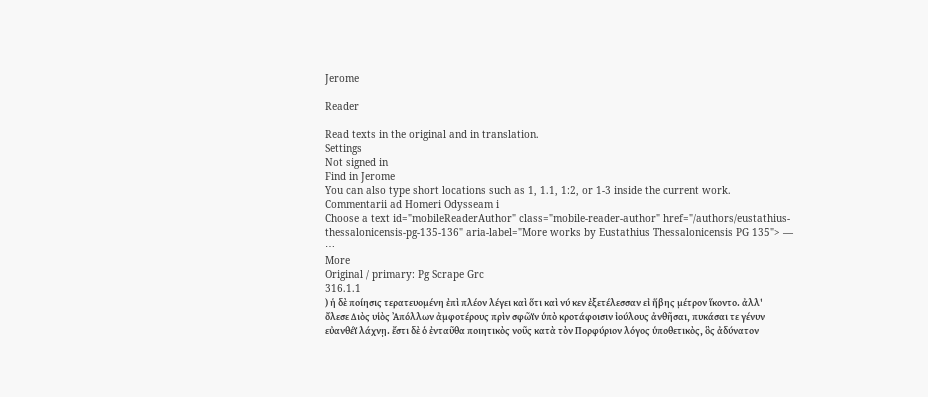Jerome

Reader

Read texts in the original and in translation.
Settings
Not signed in
Find in Jerome
You can also type short locations such as 1, 1.1, 1:2, or 1-3 inside the current work.
Commentarii ad Homeri Odysseam i
Choose a text id="mobileReaderAuthor" class="mobile-reader-author" href="/authors/eustathius-thessalonicensis-pg-135-136" aria-label="More works by Eustathius Thessalonicensis PG 135"> —
⋯
More
Original / primary: Pg Scrape Grc
316.1.1
) ἡ δὲ ποίησις τερατευομένη ἐπὶ πλέον λέγει καὶ ὅτι καὶ νύ κεν ἐξετέλεσσαν εἰ ἥβης μέτρον ἵκοντο. ἀλλ' ὄλεσε Διὸς υἱὸς Ἀπόλλων ἀμφοτέρους πρὶν σφῶϊν ὑπὸ κροτάφοισιν ἰούλους ἀνθῆσαι, πυκάσαι τε γένυν εὐανθέϊ λάχνῃ. ἔστι δὲ ὁ ἐνταῦθα ποιητικὸς νοῦς κατὰ τὸν Πορφύριον λόγος ὑποθετικὸς, ὃς ἀδύνατον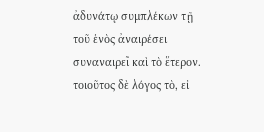ἀδυνάτῳ συμπλέκων τῇ τοῦ ἑνὸς ἀναιρέσει συναναιρεῖ καὶ τὸ ἕτερον. τοιοῦτος δὲ λόγος τὸ, εἰ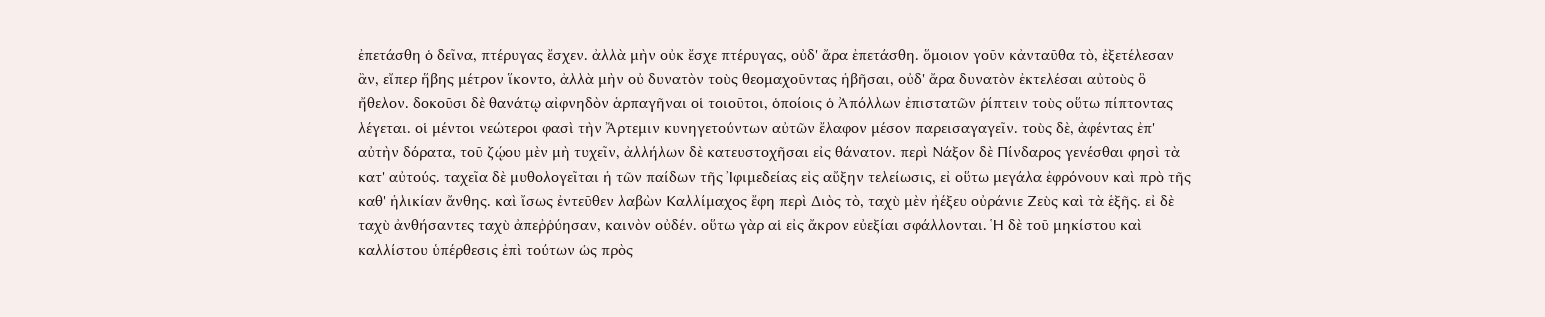ἐπετάσθη ὁ δεῖνα, πτέρυγας ἔσχεν. ἀλλὰ μὴν οὐκ ἔσχε πτέρυγας, οὐδ' ἄρα ἐπετάσθη. ὅμοιον γοῦν κἀνταῦθα τὸ, ἐξετέλεσαν ἂν, εἴπερ ἥβης μέτρον ἵκοντο, ἀλλὰ μὴν οὐ δυνατὸν τοὺς θεομαχοῦντας ἡβῆσαι, οὐδ' ἄρα δυνατὸν ἐκτελέσαι αὐτοὺς ὃ ἤθελον. δοκοῦσι δὲ θανάτῳ αἰφνηδὸν ἁρπαγῆναι οἱ τοιοῦτοι, ὁποίοις ὁ Ἀπόλλων ἐπιστατῶν ῥίπτειν τοὺς οὕτω πίπτοντας λέγεται. οἱ μέντοι νεώτεροι φασὶ τὴν Ἄρτεμιν κυνηγετούντων αὐτῶν ἔλαφον μέσον παρεισαγαγεῖν. τοὺς δὲ, ἀφέντας ἐπ' αὐτὴν δόρατα, τοῦ ζῴου μὲν μὴ τυχεῖν, ἀλλήλων δὲ κατευστοχῆσαι εἰς θάνατον. περὶ Νάξον δὲ Πίνδαρος γενέσθαι φησὶ τὰ κατ' αὐτούς. ταχεῖα δὲ μυθολογεῖται ἡ τῶν παίδων τῆς Ἰφιμεδείας εἰς αὔξην τελείωσις, εἰ οὕτω μεγάλα ἐφρόνουν καὶ πρὸ τῆς καθ' ἡλικίαν ἄνθης. καὶ ἴσως ἐντεῦθεν λαβὼν Καλλίμαχος ἔφη περὶ Διὸς τὸ, ταχὺ μὲν ἠέξευ οὐράνιε Ζεὺς καὶ τὰ ἑξῆς. εἰ δὲ ταχὺ ἀνθήσαντες ταχὺ ἀπεῤῥύησαν, καινὸν οὐδέν. οὕτω γὰρ αἱ εἰς ἄκρον εὐεξίαι σφάλλονται. Ἡ δὲ τοῦ μηκίστου καὶ καλλίστου ὑπέρθεσις ἐπὶ τούτων ὡς πρὸς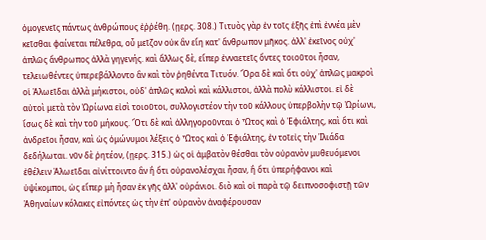ὁμογενεῖς πάντως ἀνθρώπους ἐῤῥέθη. (ῃερς. 308.) Τιτυὸς γὰρ ἐν τοῖς ἑξῆς ἐπὶ ἐννέα μὲν κεῖσθαι φαίνεται πέλεθρα, οὗ μεῖζον οὐκ ἂν εἴη κατ' ἄνθρωπον μῆκος. ἀλλ' ἐκεῖνος οὐχ' ἁπλῶς ἄνθρωπος ἀλλὰ γηγενής. καὶ ἄλλως δὲ, εἴπερ ἐνναετεῖς ὄντες τοιοῦτοι ἦσαν, τελειωθέντες ὑπερεβάλλοντο ἂν καὶ τὸν ῥηθέντα Τιτυόν. Ὅρα δὲ καὶ ὅτι οὐχ' ἁπλῶς μακροὶ οἱ Ἀλωεῖδαι ἀλλὰ μήκιστοι, οὐδ' ἁπλῶς καλοὶ καὶ κάλλιστοι, ἀλλὰ πολὺ κάλλιστοι. εἰ δὲ αὐτοὶ μετὰ τὸν Ὠρίωνα εἰσὶ τοιοῦτοι, συλλογιστέον τὴν τοῦ κάλλους ὑπερβολὴν τῷ Ὠρίωνι, ἴσως δὲ καὶ τὴν τοῦ μήκους. Ὅτι δὲ καὶ ἀλληγοροῦνται ὁ Ὦτος καὶ ὁ Ἐφιάλτης, καὶ ὅτι καὶ ἀνδρεῖοι ἦσαν, καὶ ὡς ὁμώνυμοι λέξεις ὁ Ὦτος καὶ ὁ Ἐφιάλτης, ἐν τοῖεἰς τὴν Ἰλιάδα δεδήλωται. νῦν δὲ ῥητέον, (ῃερς. 315.) ὡς οἱ ἀμβατὸν θέσθαι τὸν οὐρανὸν μυθευόμενοι ἐθέλειν Ἀλωεῖδαι αἰνίττοιντο ἂν ἢ ὅτι οὐρανολέσχαι ἦσαν, ἢ ὅτι ὑπερήφανοι καὶ ὑψίκομποι, ὡς εἴπερ μὴ ἦσαν ἐκ γῆς ἀλλ' οὐράνιοι. διὸ καὶ οἱ παρὰ τῷ δειπνοσοφιστῇ τῶν Ἀθηναίων κόλακες εἰπόντες ὡς τὴν ἐπ' οὐρανὸν ἀναφέρουσαν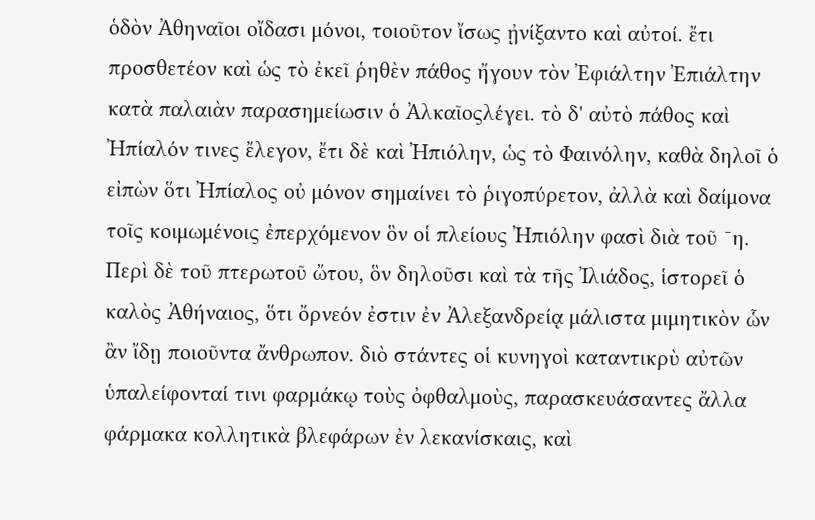ὁδὸν Ἀθηναῖοι οἴδασι μόνοι, τοιοῦτον ἴσως ᾐνίξαντο καὶ αὐτοί. ἔτι προσθετέον καὶ ὡς τὸ ἐκεῖ ῥηθὲν πάθος ἤγουν τὸν Ἐφιάλτην Ἐπιάλτην κατὰ παλαιὰν παρασημείωσιν ὁ Ἀλκαῖοςλέγει. τὸ δ' αὐτὸ πάθος καὶ Ἠπίαλόν τινες ἔλεγον, ἔτι δὲ καὶ Ἠπιόλην, ὡς τὸ Φαινόλην, καθὰ δηλοῖ ὁ εἰπὼν ὅτι Ἠπίαλος οὐ μόνον σημαίνει τὸ ῥιγοπύρετον, ἀλλὰ καὶ δαίμονα τοῖς κοιμωμένοις ἐπερχόμενον ὃν οἱ πλείους Ἠπιόλην φασὶ διὰ τοῦ ˉη. Περὶ δὲ τοῦ πτερωτοῦ ὤτου, ὃν δηλοῦσι καὶ τὰ τῆς Ἰλιάδος, ἱστορεῖ ὁ καλὸς Ἀθήναιος, ὅτι ὄρνεόν ἐστιν ἐν Ἀλεξανδρείᾳ μάλιστα μιμητικὸν ὧν ἂν ἴδῃ ποιοῦντα ἄνθρωπον. διὸ στάντες οἱ κυνηγοὶ καταντικρὺ αὐτῶν ὑπαλείφονταί τινι φαρμάκῳ τοὺς ὀφθαλμοὺς, παρασκευάσαντες ἄλλα φάρμακα κολλητικὰ βλεφάρων ἐν λεκανίσκαις, καὶ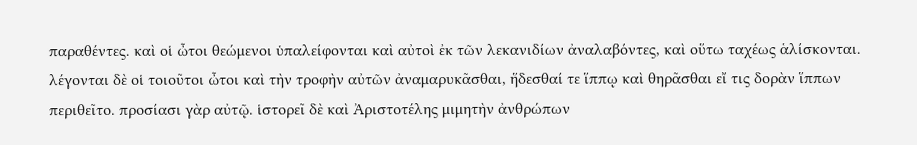παραθέντες. καὶ οἱ ὦτοι θεώμενοι ὑπαλείφονται καὶ αὐτοὶ ἐκ τῶν λεκανιδίων ἀναλαβόντες, καὶ οὕτω ταχέως ἁλίσκονται. λέγονται δὲ οἱ τοιοῦτοι ὦτοι καὶ τὴν τροφὴν αὐτῶν ἀναμαρυκᾶσθαι, ἥδεσθαί τε ἵππῳ καὶ θηρᾶσθαι εἴ τις δορὰν ἵππων περιθεῖτο. προσίασι γὰρ αὐτῷ. ἱστορεῖ δὲ καὶ Ἀριστοτέλης μιμητὴν ἀνθρώπων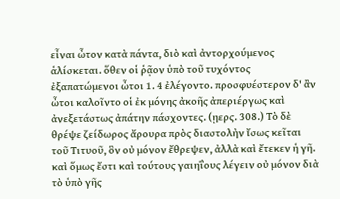εἶναι ὦτον κατὰ πάντα, διὸ καὶ ἀντορχούμενος ἁλίσκεται. ὅθεν οἱ ῥᾷον ὑπὸ τοῦ τυχόντος ἐξαπατώμενοι ὦτοι 1. 4 ἐλέγοντο. προσφυέστερον δ' ἂν ὦτοι καλοῖντο οἱ ἐκ μόνης ἀκοῆς ἀπεριέργως καὶ ἀνεξετάστως ἀπάτην πάσχοντες. (ῃερς. 308.) Τὸ δὲ θρέψε ζείδωρος ἄρουρα πρὸς διαστολὴν ἴσως κεῖται τοῦ Τιτυοῦ, ὃν οὐ μόνον ἔθρεψεν, ἀλλὰ καὶ ἔτεκεν ἡ γῆ. καὶ ὅμως ἔστι καὶ τούτους γαιηΐους λέγειν οὐ μόνον διὰ τὸ ὑπὸ γῆς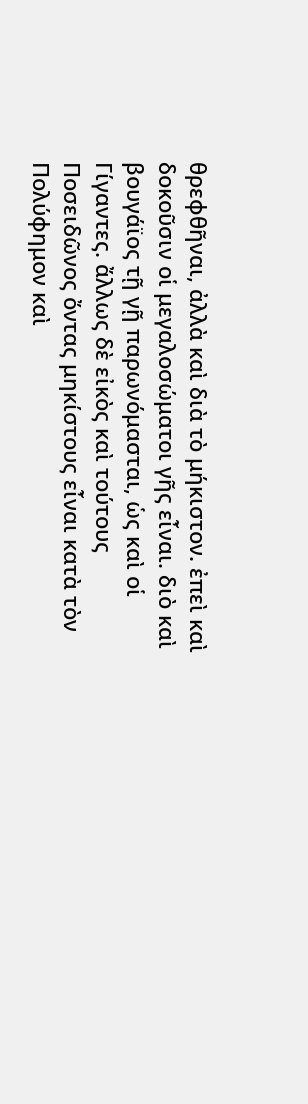θρεφθῆναι, ἀλλὰ καὶ διὰ τὸ μήκιστον. ἐπεὶ καὶ δοκοῦσιν οἱ μεγαλοσώματοι γῆς εἶναι. διὸ καὶ βουγάϊος τῇ γῇ παρωνόμασται, ὡς καὶ οἱ Γίγαντες. ἄλλως δὲ εἰκὸς καὶ τούτους Ποσειδῶνος ὄντας μηκίστους εἶναι κατὰ τὸν Πολύφημον καὶ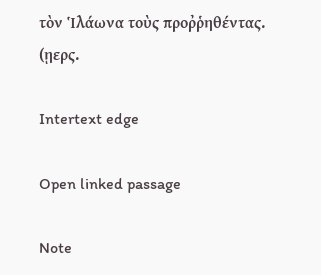τὸν Ἱλάωνα τοὺς προῤῥηθέντας. (ῃερς.

Intertext edge

Open linked passage

Note